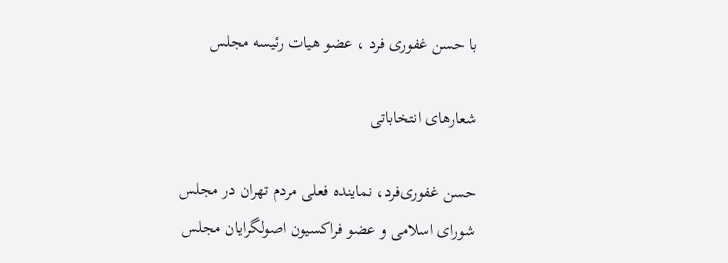با حسن غفوری فرد ، عضو هیات رئیسه مجلس

شعارهای ‌انتخاباتی

حسن غفوری‌فرد، نماینده فعلی مردم تهران در مجلس شورای اسلامی و عضو فراکسیون اصولگرایان مجلس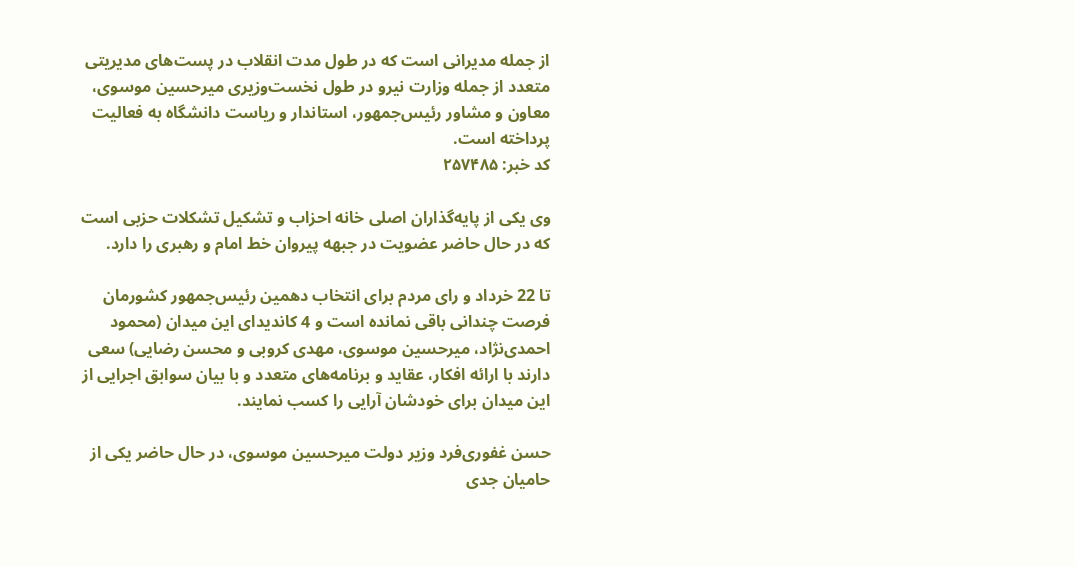از جمله مدیرانی است که در طول مدت انقلاب در پست‌های مدیریتی متعدد از جمله وزارت نیرو در طول نخست‌وزیری میرحسین موسوی، معاون و مشاور رئیس‌جمهور، استاندار و ریاست دانشگاه به فعالیت پرداخته است.
کد خبر: ۲۵۷۴۸۵

وی یکی از پایه‌گذاران اصلی خانه احزاب و تشکیل تشکلات حزبی است که در حال حاضر عضویت در جبهه پیروان خط امام و رهبری را دارد.

تا 22 خرداد و رای مردم برای انتخاب دهمین رئیس‌جمهور کشورمان فرصت چندانی باقی نمانده است و 4 کاندیدای این میدان (محمود احمدی‌نژاد، میرحسین موسوی، مهدی کروبی و محسن رضایی) سعی دارند با ارائه افکار، عقاید و برنامه‌های متعدد و با بیان سوابق اجرایی از این میدان برای خودشان آرایی را کسب نمایند.

حسن غفوری‌فرد وزیر دولت میرحسین موسوی، در حال حاضر یکی از حامیان جدی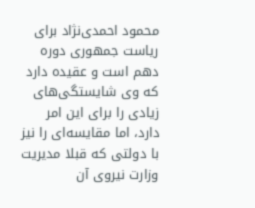محمود احمدی‌نژاد برای ریاست‌ جمهوری دوره دهم است و عقیده دارد که وی شایستگی‌های زیادی را برای این امر دارد، اما مقایسه‌ای را نیز با دولتی که قبلا مدیریت وزارت نیروی آن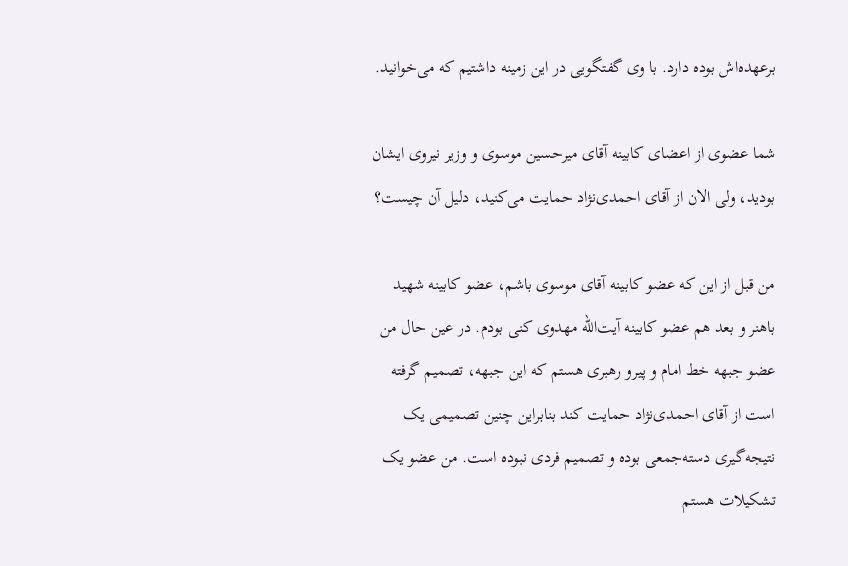برعهده‌اش بوده دارد. با وی گفتگویی در این زمینه داشتیم که می‌خوانید.

شما عضوی از اعضای کابینه آقای میرحسین موسوی و وزیر نیروی ایشان بودید، ولی الان از آقای احمدی‌نژاد حمایت می‌کنید، دلیل آن چیست؟

من قبل از این که عضو کابینه آقای موسوی باشم، عضو کابینه شهید باهنر و بعد هم عضو کابینه آیت‌الله مهدوی‌ کنی بودم. در عین حال من عضو جبهه خط امام و پیرو رهبری هستم که این جبهه، تصمیم گرفته است از آقای احمدی‌نژاد حمایت کند بنابراین چنین تصمیمی یک نتیجه‌گیری دسته‌جمعی بوده و تصمیم فردی نبوده است. من عضو یک تشکیلات هستم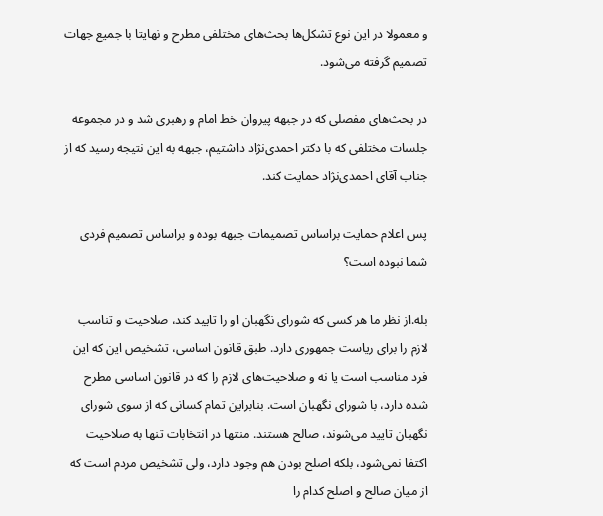و معمولا در این نوع تشکل‌ها بحث‌های مختلفی مطرح و نهایتا با جمیع جهات تصمیم گرفته می‌شود.

در بحث‌های مفصلی که در جبهه پیروان خط امام و رهبری شد و در مجموعه جلسات مختلفی که با دکتر احمدی‌نژاد داشتیم، جبهه به این نتیجه رسید که از جناب آقای احمدی‌نژاد حمایت کند.

پس اعلام حمایت براساس تصمیمات جبهه بوده و براساس تصمیم فردی شما نبوده است؟

بله.از نظر ما هر کسی که شورای نگهبان او را تایید کند، صلاحیت و تناسب لازم را برای ریاست جمهوری دارد. طبق قانون اساسی، تشخیص این که این فرد مناسب است یا نه و صلاحیت‌های لازم را که در قانون اساسی مطرح شده دارد، با شورای نگهبان است. بنابراین تمام کسانی که از سوی شورای نگهبان تایید می‌شوند، صالح هستند. منتها در انتخابات تنها به صلاحیت اکتفا نمی‌شود، بلکه اصلح بودن هم وجود دارد، ولی تشخیص مردم است که از میان صالح و اصلح کدام را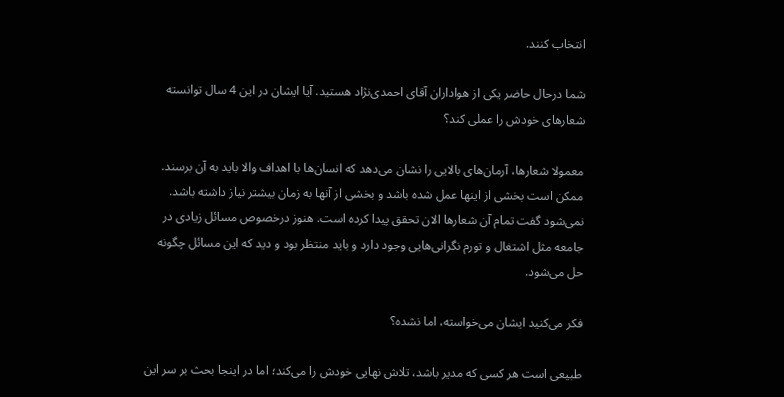انتخاب کنند.

شما درحال حاضر یکی از هواداران آقای احمدی‌نژاد هستید. آیا ایشان در این 4 سال توانسته شعارهای خودش را عملی کند؟

معمولا شعارها، آرمان‌های بالایی را نشان می‌دهد که انسان‌ها با اهداف والا باید به آن برسند. ممکن است بخشی از اینها عمل شده باشد و بخشی از آنها به زمان بیشتر نیاز داشته باشد. نمی‌شود گفت تمام آن شعارها الان تحقق پیدا کرده است. هنوز درخصوص مسائل زیادی در جامعه مثل اشتغال و تورم نگرانی‌هایی وجود دارد و باید منتظر بود و دید که این مسائل چگونه حل می‌شود.

فکر می‌کنید ایشان می‌خواسته، اما نشده؟

طبیعی است هر کسی که مدیر باشد، تلاش نهایی خودش را می‌کند؛ اما در اینجا بحث بر سر این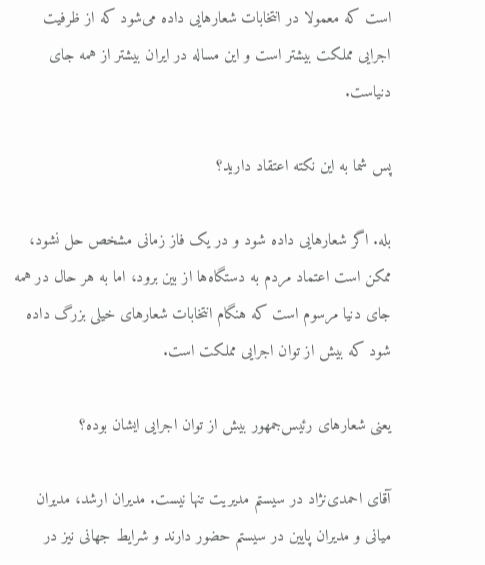است که معمولا در انتخابات شعارهایی داده می‌شود که از ظرفیت اجرایی مملکت بیشتر است و این مساله در ایران بیشتر از همه جای دنیاست.

پس شما به این نکته اعتقاد دارید؟

بله. اگر شعارهایی داده شود و در یک فاز زمانی مشخص حل نشود، ممکن است اعتماد مردم به دستگاه‌ها از بین برود، اما به هر حال در همه جای دنیا مرسوم است که هنگام انتخابات شعارهای خیلی بزرگ داده شود که بیش از توان اجرایی مملکت است.

یعنی شعارهای رئیس‌جمهور بیش از توان اجرایی ایشان بوده؟

آقای احمدی‌نژاد در سیستم مدیریت تنها نیست. مدیران ارشد، مدیران میانی و مدیران پایین در سیستم حضور دارند و شرایط جهانی نیز در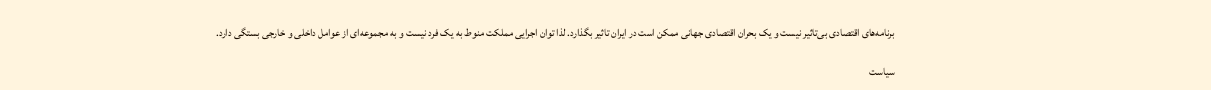برنامه‌های اقتصادی بی‌تاثیر نیست و یک بحران اقتصادی جهانی ممکن است در ایران تاثیر بگذارد. لذا توان اجرایی مملکت منوط به یک فرد نیست و به مجموعه‌ای از عوامل داخلی و خارجی بستگی دارد.

سیاست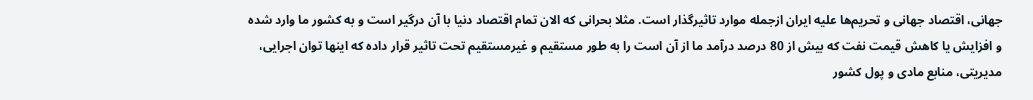جهانی، اقتصاد جهانی و تحریم‌ها علیه ایران ازجمله موارد تاثیرگذار است. مثلا بحرانی که الان تمام اقتصاد دنیا با آن درگیر است و به کشور ما وارد شده و افزایش یا کاهش قیمت نفت که بیش از 80 درصد درآمد ما از آن است را به طور مستقیم و غیرمستقیم تحت تاثیر قرار داده که اینها توان اجرایی، مدیریتی، منابع مادی و پول کشور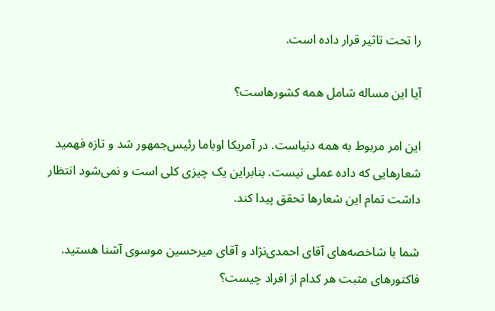را تحت تاثیر قرار داده است.

آیا این مساله شامل همه کشور‌هاست؟

این امر مربوط به همه دنیاست. در آمریکا اوباما رئیس‌جمهور شد و تازه فهمید شعارهایی که داده عملی نیست. بنابراین یک چیزی کلی است و نمی‌شود انتظار داشت تمام این شعارها تحقق پیدا کند.

شما با شاخصه‌های آقای احمدی‌نژاد و آقای میرحسین موسوی آشنا هستید. فاکتورهای مثبت هر کدام از افراد چیست؟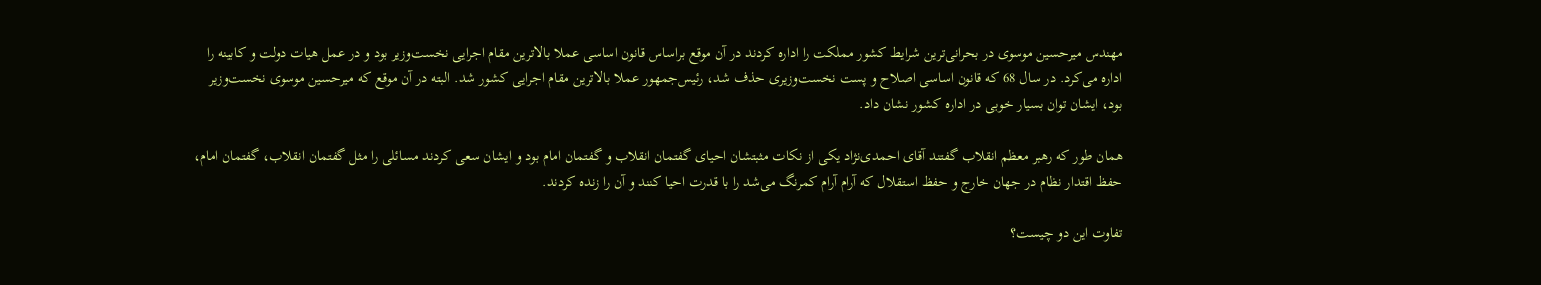مهندس میرحسین موسوی در بحرانی‌ترین شرایط کشور مملکت را اداره کردند در آن موقع براساس قانون اساسی عملا بالاترین مقام اجرایی نخست‌وزیر بود و در عمل هیات دولت و کابینه را اداره می‌کرد. در سال 68 که قانون اساسی اصلاح و پست نخست‌وزیری حذف شد، رئیس‌جمهور عملا بالاترین مقام اجرایی کشور شد. البته در آن موقع که میرحسین موسوی نخست‌وزیر بود، ایشان توان بسیار خوبی در اداره کشور نشان داد.

همان طور که رهبر معظم انقلاب گفتند آقای احمدی‌نژاد یکی از نکات مثبتشان احیای گفتمان انقلاب و گفتمان امام بود و ایشان سعی کردند مسائلی را مثل گفتمان انقلاب، گفتمان امام، حفظ اقتدار نظام در جهان خارج و حفظ استقلال که آرام آرام کمرنگ می‌شد را با قدرت احیا کنند و آن را زنده کردند.

تفاوت این دو چیست؟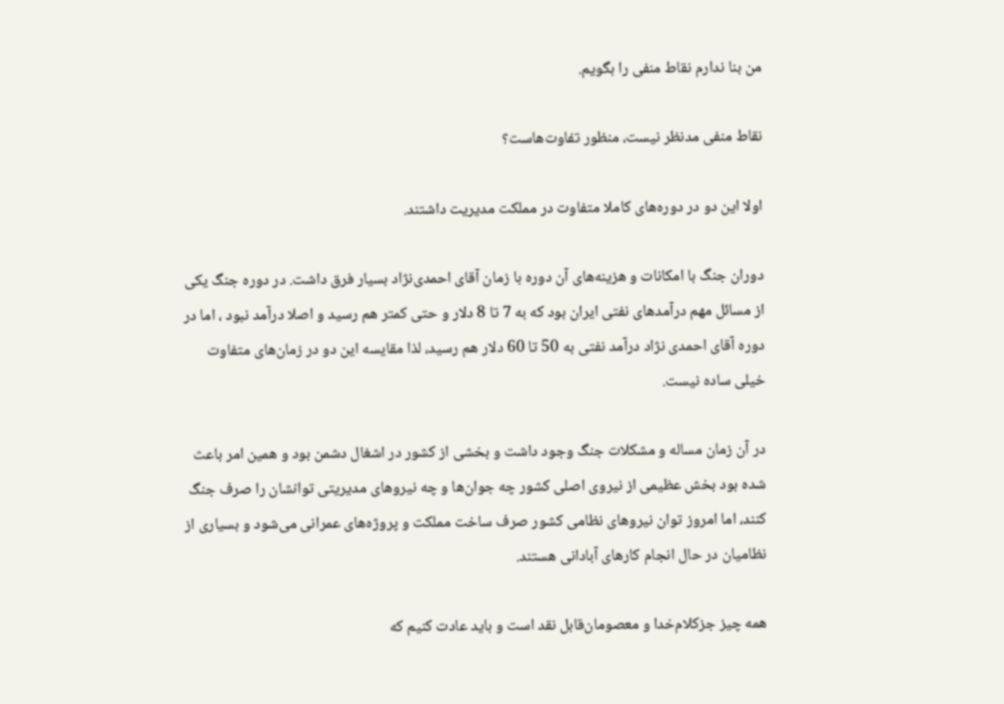من بنا ندارم نقاط منفی را بگویم.

نقاط منفی مدنظر نیست، منظور تفاوت‌هاست؟

اولا این دو در دوره‌های کاملا متفاوت در مملکت مدیریت داشتند.

دوران جنگ با امکانات و هزینه‌های آن دوره با زمان آقای احمدی‌نژاد بسیار فرق داشت. در دوره جنگ یکی از مسائل مهم درآمدهای نفتی ایران بود که به 7 تا 8 دلار و حتی کمتر هم رسید و اصلا درآمد نبود ، اما در دوره آقای احمدی ‌نژاد درآمد نفتی به 50 تا 60 دلار هم رسید، لذا مقایسه این دو در زمان‌های متفاوت خیلی ساده نیست.

در آن زمان مساله و مشکلات جنگ وجود داشت و بخشی از کشور در اشغال دشمن بود و همین امر باعث شده بود بخش عظیمی از نیروی اصلی کشور چه جوان‌ها و چه نیروهای مدیریتی توانشان را صرف جنگ کنند، اما امروز توان نیروهای نظامی کشور صرف ساخت مملکت و پروژه‌های عمرانی می‌شود و بسیاری از نظامیان در حال انجام کارهای آبادانی هستند.

همه‌ چیز جز‌کلا‌م‌‌خدا و‌ معصومان‌قابل نقد است و باید عادت کنیم که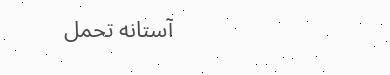آستانه تحمل‌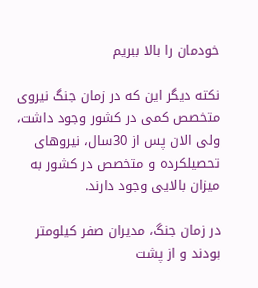خودمان را بالا ‌‌ببریم

نکته دیگر این که در زمان جنگ نیروی متخصص کمی در کشور وجود داشت، ولی الان پس از 30سال، نیروهای تحصیلکرده و متخصص در کشور به میزان بالایی وجود دارند.

در زمان جنگ، مدیران صفر کیلومتر بودند و از پشت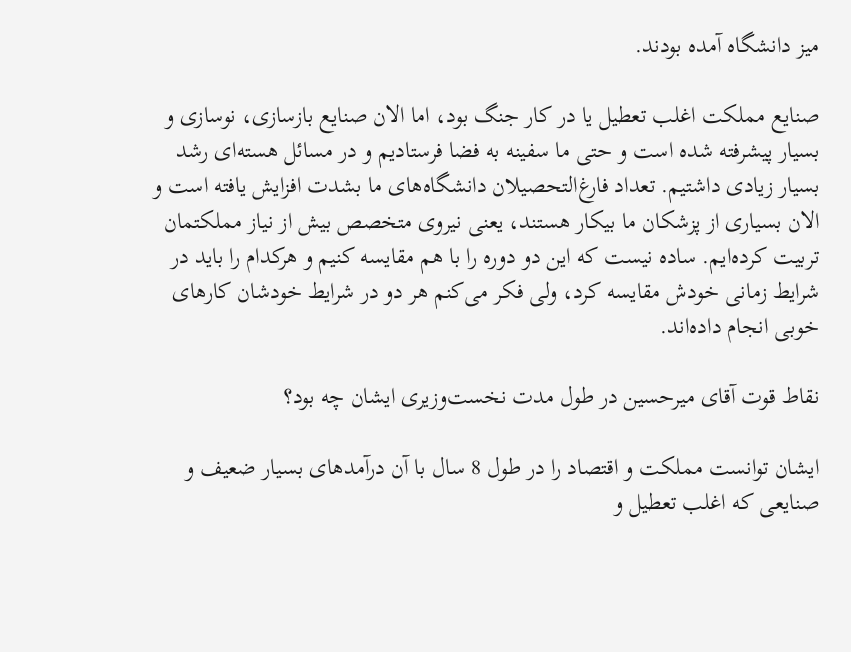میز دانشگاه آمده بودند.

صنایع مملکت اغلب تعطیل یا در کار جنگ بود، اما الان صنایع بازسازی، نوسازی و بسیار پیشرفته شده است و حتی ما سفینه به فضا فرستادیم و در مسائل هسته‌ای رشد بسیار زیادی داشتیم. تعداد فارغ‌التحصیلان دانشگاه‌های ما بشدت افزایش یافته است و الان بسیاری از پزشکان ما بیکار هستند، یعنی نیروی متخصص بیش از نیاز مملکتمان تربیت کرده‌ایم. ساده نیست که این دو دوره را با هم مقایسه کنیم و هرکدام را باید در شرایط زمانی خودش مقایسه کرد، ولی فکر می‌کنم هر دو در شرایط خودشان کارهای خوبی انجام داده‌اند.

نقاط قوت آقای میرحسین در طول مدت نخست‌وزیری ایشان چه بود؟

ایشان توانست مملکت و اقتصاد را در طول 8 سال با آن درآمدهای بسیار ضعیف و صنایعی که اغلب تعطیل و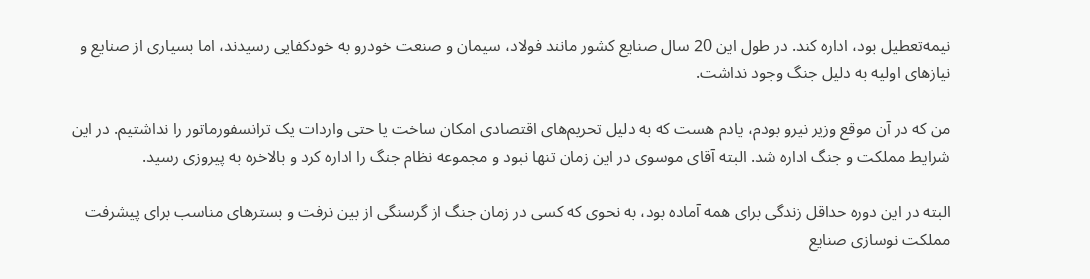نیمه‌تعطیل بود، اداره کند. در طول این 20 سال صنایع کشور مانند فولاد، سیمان و صنعت خودرو به خودکفایی رسیدند، اما بسیاری از صنایع و نیازهای اولیه به دلیل جنگ وجود نداشت.

من که در آن موقع وزیر نیرو بودم، یادم هست که به دلیل تحریم‌های اقتصادی امکان ساخت یا حتی واردات یک ترانسفورماتور را نداشتیم. در این شرایط مملکت و جنگ اداره شد. البته آقای موسوی در این زمان تنها نبود و مجموعه نظام جنگ را اداره کرد و بالاخره به پیروزی رسید.

البته در این دوره حداقل زندگی برای همه آماده بود، به نحوی که کسی در زمان جنگ از گرسنگی از بین نرفت و بسترهای مناسب برای پیشرفت مملکت نوسازی صنایع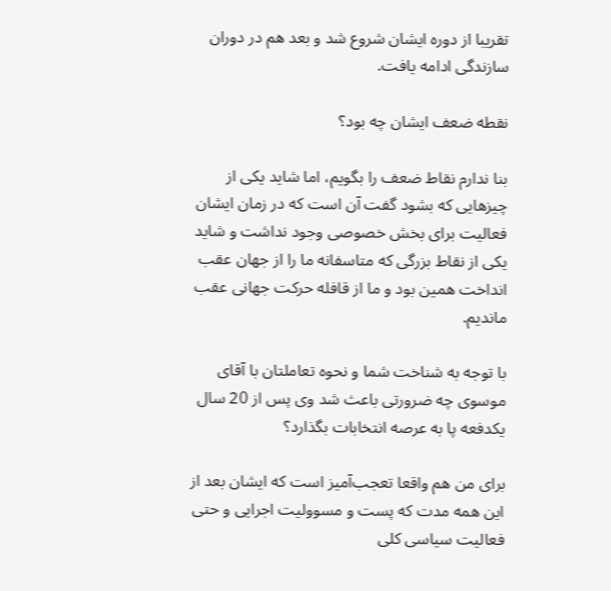تقریبا از دوره ایشان شروع شد و بعد هم در دوران سازندگی ادامه یافت.

نقطه ضعف ایشان چه بود؟

بنا ندارم نقاط ضعف را بگویم، اما شاید یکی از چیزهایی که بشود گفت آن است که در زمان ایشان فعالیت برای بخش خصوصی وجود نداشت و شاید یکی از نقاط بزرگی که متاسفانه ما را از جهان عقب انداخت همین بود و ما از قافله حرکت جهانی عقب ماندیم.

با توجه به شناخت شما و نحوه تعاملتان با آقای موسوی چه ضرورتی باعث شد وی پس از 20 سال یکدفعه پا به عرصه انتخابات بگذارد؟

برای من هم واقعا تعجب‌آمیز است که ایشان بعد از این همه مدت که پست و مسوولیت اجرایی و حتی فعالیت سیاسی کلی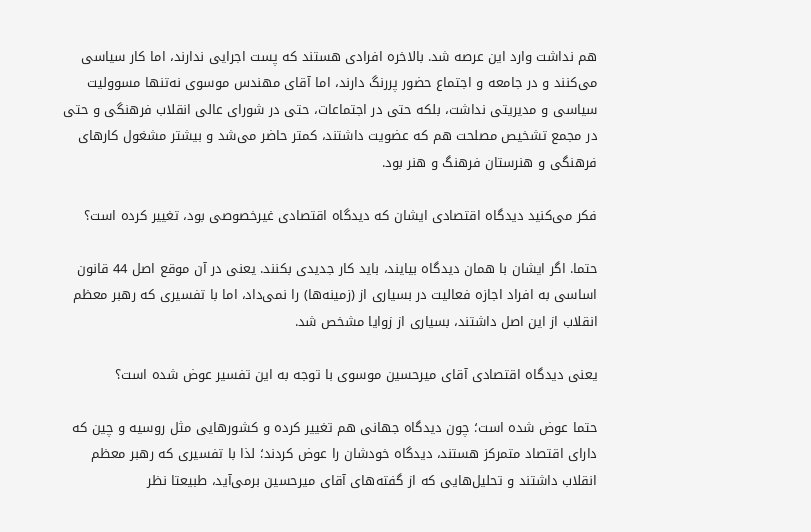هم نداشت وارد این عرصه شد. بالاخره افرادی هستند که پست اجرایی ندارند، اما کار سیاسی می‌کنند و در جامعه و اجتماع حضور پررنگ دارند، اما آقای مهندس موسوی نه‌تنها مسوولیت سیاسی و مدیریتی نداشت، بلکه حتی در اجتماعات، حتی در شورای عالی انقلاب فرهنگی و حتی در مجمع تشخیص مصلحت هم که عضویت داشتند، کمتر حاضر می‌شد و بیشتر مشغول کارهای فرهنگی و هنرستان فرهنگ و هنر بود.

فکر می‌کنید دیدگاه اقتصادی ایشان که دیدگاه اقتصادی غیرخصوصی بود، تغییر کرده است؟

حتما. اگر ایشان با همان دیدگاه بیایند، باید کار جدیدی بکنند. یعنی در آن موقع اصل 44 قانون اساسی به افراد اجازه فعالیت در بسیاری از (زمینه‌ها) را نمی‌داد، اما با تفسیری که رهبر معظم انقلاب از این اصل داشتند، بسیاری از زوایا مشخص شد.

یعنی دیدگاه اقتصادی آقای میرحسین موسوی با توجه به این تفسیر عوض شده است؟

حتما عوض شده است؛ چون دیدگاه جهانی هم تغییر کرده و کشورهایی مثل روسیه و چین که دارای اقتصاد متمرکز هستند، دیدگاه خودشان را عوض کردند؛ لذا با تفسیری که رهبر معظم انقلاب داشتند و تحلیل‌هایی که از گفته‌های آقای میرحسین برمی‌آید، طبیعتا نظر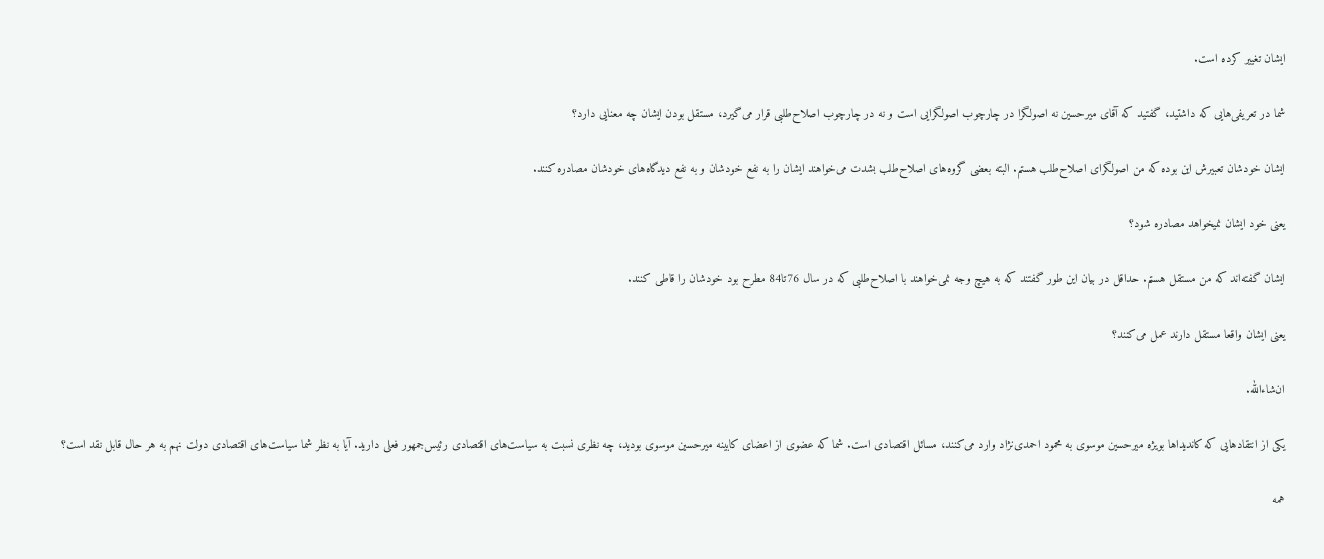ایشان تغییر کرده است.

شما در تعریفی‌هایی که داشتید، گفتید که آقای میرحسین نه اصولگرا در چارچوب اصولگرایی است و نه در چارچوب اصلاح‌طلبی قرار می‌گیرد، مستقل بودن ایشان چه معنایی دارد؟

ایشان خودشان تعبیرش این بوده که من اصولگرای اصلاح‌طلب هستم. البته بعضی گروه‌های اصلاح‌طلب بشدت می‌خواهند ایشان را به نفع خودشان و به نفع دیدگاه‌های خودشان مصادره کنند.

یعنی خود ایشان نمیخواهد مصادره شود؟

ایشان گفته‌اند که من مستقل هستم. حداقل در بیان این طور گفتند که به هیچ وجه نمی‌خواهند با اصلاح‌طلبی که در سال 76تا84 مطرح بود خودشان را قاطی کنند.

یعنی ایشان واقعا مستقل دارند عمل می‌کنند؟

ان‌شاءالله.

یکی از انتقادهایی که کاندیداها بویژه میرحسین موسوی به محمود احمدی‌نژاد وارد می‌کنند، مسائل اقتصادی است. شما که عضوی از اعضای کابینه میرحسین موسوی بودید، چه نظری نسبت به سیاست‌های اقتصادی رئیس‌جمهور فعلی دارید. آیا به نظر شما سیاست‌های اقتصادی دولت نهم به هر حال قابل نقد است؟

همه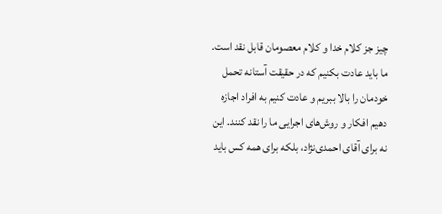چیز جز کلام خدا و کلام معصومان قابل نقد است. ما باید عادت بکنیم که در حقیقت آستانه تحمل خودمان را بالا ببریم و عادت کنیم به افراد اجازه دهیم افکار و روش‌های اجرایی ما را نقد کنند. این نه برای آقای احمدی‌نژاد، بلکه برای همه کس باید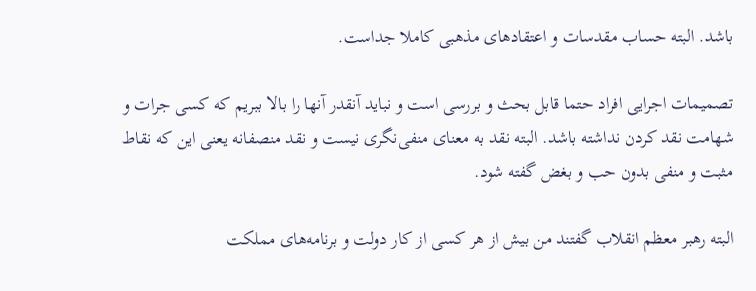باشد. البته حساب مقدسات و اعتقادهای مذهبی کاملا جداست.

تصمیمات اجرایی افراد حتما قابل بحث و بررسی است و نباید آنقدر آنها را بالا ببریم که کسی جرات و شهامت نقد کردن نداشته باشد. البته نقد به معنای منفی‌نگری نیست و نقد منصفانه یعنی این که نقاط مثبت و منفی بدون حب و بغض گفته شود.

البته رهبر معظم انقلاب گفتند من بیش از هر کسی از کار دولت و برنامه‌های مملکت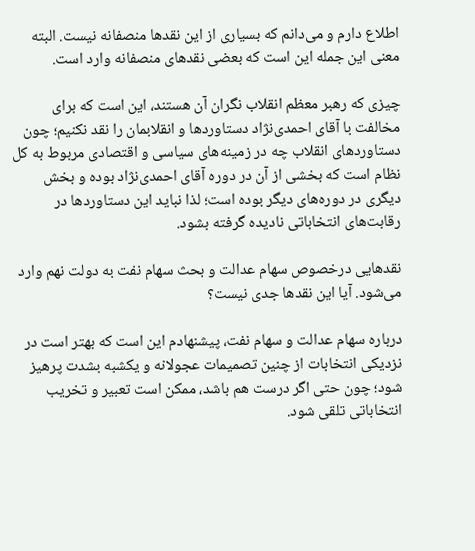اطلاع دارم و می‌دانم که بسیاری از این نقدها منصفانه نیست. البته معنی این جمله این است که بعضی نقدهای منصفانه وارد است.

چیزی که رهبر معظم انقلاب نگران آن هستند، این است که برای مخالفت با آقای احمدی‌نژاد دستاوردها و انقلابمان را نقد نکنیم؛ چون دستاوردهای انقلاب چه در زمینه‌های سیاسی و اقتصادی مربوط به کل نظام است که بخشی از آن در دوره آقای احمدی‌نژاد بوده و بخش دیگری در دوره‌های دیگر بوده است؛ لذا نباید این دستاوردها در رقابت‌های انتخاباتی نادیده گرفته بشود.

نقد‌هایی درخصوص سهام عدالت و بحث سهام نفت به دولت نهم وارد می‌شود. آیا این نقد‌ها جدی نیست؟

درباره سهام عدالت و سهام نفت، پیشنهادم این است که بهتر است در نزدیکی انتخابات از چنین تصمیمات عجولانه و یکشبه بشدت پرهیز شود؛ چون حتی اگر درست هم باشد، ممکن است تعبیر و تخریب انتخاباتی تلقی شود.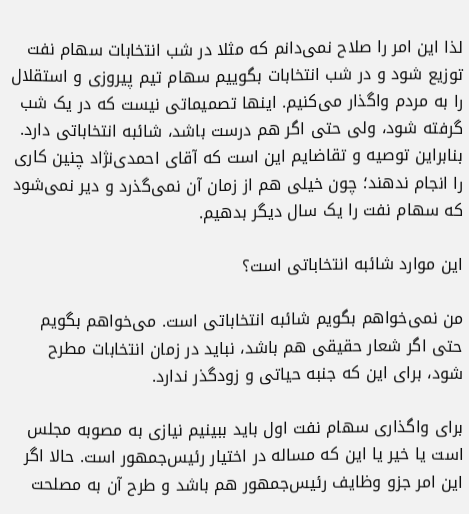لذا این امر را صلاح نمی‌دانم که مثلا در شب انتخابات سهام نفت توزیع شود و در شب انتخابات بگوییم سهام تیم پیروزی و استقلال را به مردم واگذار می‌کنیم. اینها تصمیماتی نیست که در یک شب گرفته شود، ولی حتی اگر هم درست باشد، شائبه انتخاباتی دارد. بنابراین توصیه و تقاضایم این است که آقای احمدی‌نژاد چنین کاری را انجام ندهند؛ چون خیلی هم از زمان آن نمی‌گذرد و دیر نمی‌شود که سهام نفت را یک سال دیگر بدهیم.

این موارد شائبه انتخاباتی است؟

من نمی‌خواهم بگویم شائبه انتخاباتی است. می‌خواهم بگویم حتی اگر شعار حقیقی هم باشد، نباید در زمان انتخابات مطرح شود، برای این که جنبه حیاتی و زودگذر ندارد.

برای واگذاری سهام نفت اول باید ببینیم نیازی به مصوبه مجلس است یا خیر یا این که مساله در اختیار رئیس‌جمهور است. حالا اگر این امر جزو وظایف رئیس‌جمهور هم باشد و طرح آن به مصلحت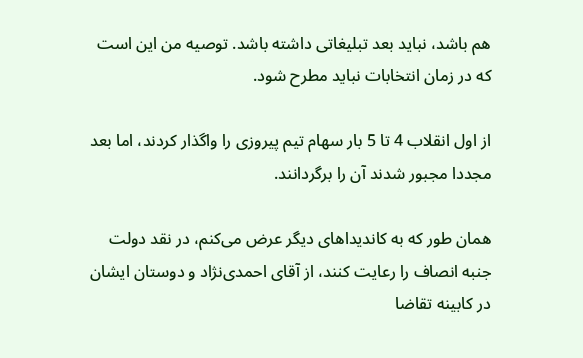هم باشد، نباید بعد تبلیغاتی داشته باشد. توصیه من این است که در زمان انتخابات نباید مطرح شود.

از اول انقلاب 4 تا 5 بار سهام تیم پیروزی را واگذار کردند، اما بعد مجددا مجبور شدند آن را برگردانند.

همان طور که به کاندیداهای دیگر عرض می‌کنم، در نقد دولت جنبه انصاف را رعایت کنند، از آقای احمدی‌نژاد و دوستان ایشان در کابینه تقاضا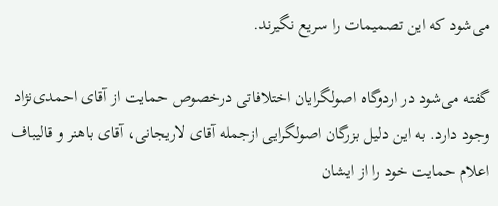می‌شود که این تصمیمات را سریع نگیرند.

گفته می‌شود در اردوگاه اصولگرایان اختلافاتی درخصوص حمایت از آقای احمدی‌نژاد وجود دارد. به این دلیل بزرگان اصولگرایی ازجمله آقای لاریجانی، آقای باهنر و قالیباف اعلام حمایت خود را از ایشان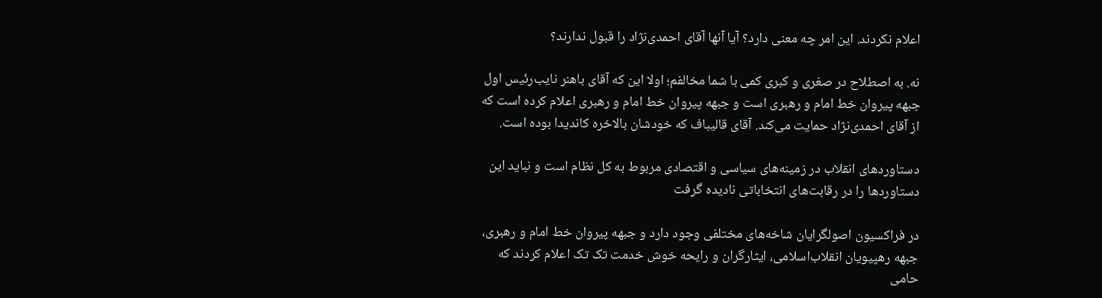اعلام نکردند. این امر چه معنی دارد؟ آیا آنها آقای احمدی‌نژاد را قبول ندارند؟

نه. به اصطلاح در صغری و کبری کمی با شما مخالفم؛ اولا این که آقای باهنر نایب‌رئیس اول جبهه پیروان خط امام و رهبری است و جبهه پیروان خط امام و رهبری اعلام کرده است که از آقای احمدی‌نژاد حمایت می‌کند. آقای قالیباف که خودشان بالاخره کاندیدا بوده است.

دستاوردهای انقلا‌ب در زمینه‌های سیاسی و اقتصادی مربوط به کل نظام است و نباید این دستاوردها را در رقابت‌های انتخاباتی نادیده گرفت

در فراکسیون اصولگرایان شاخه‌های مختلفی وجود دارد و جبهه پیروان خط امام و رهبری، جبهه رهپیویان انقلاب‌اسلامی، ایثارگران و رایحه خوش خدمت تک تک اعلام کردند که حامی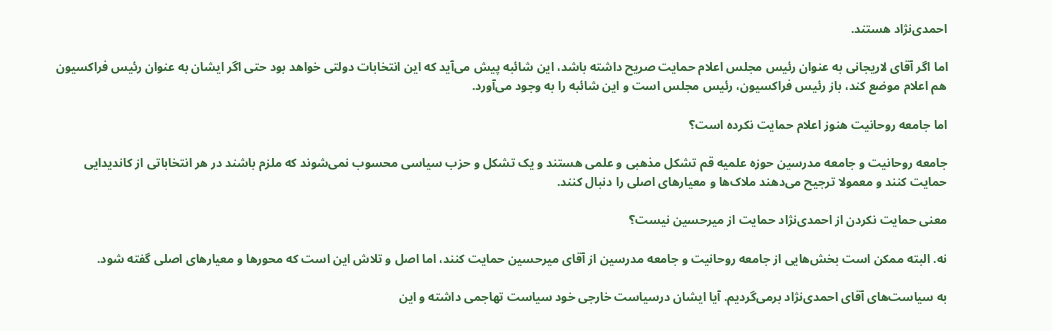احمدی‌نژاد هستند.

اما اگر آقای لاریجانی به عنوان رئیس مجلس اعلام حمایت صریح داشته باشد، این شائبه پیش می‌آید که این انتخابات دولتی خواهد بود حتی اگر ایشان به عنوان رئیس فراکسیون هم اعلام موضع کند، باز رئیس فراکسیون، رئیس مجلس است و این شائبه را به وجود می‌آورد.

اما جامعه روحانیت هنوز اعلام حمایت نکرده است؟

جامعه روحانیت و جامعه مدرسین حوزه علمیه قم تشکل مذهبی و علمی هستند و یک تشکل و حزب سیاسی محسوب نمی‌شوند که ملزم باشند در هر انتخاباتی از کاندیدایی حمایت کنند و معمولا ترجیح می‌دهند ملاک‌ها و معیارهای اصلی را دنبال کنند.

معنی حمایت نکردن از احمدی‌نژاد حمایت از میرحسین نیست؟

نه. البته ممکن است بخش‌هایی از جامعه روحانیت و جامعه مدرسین از آقای میرحسین حمایت کنند، اما اصل و تلاش این است که محورها و معیارهای اصلی گفته شود.

به سیاست‌های آقای احمدی‌نژاد برمی‌گردیم. آیا ایشان درسیاست خارجی خود سیاست تهاجمی داشته و این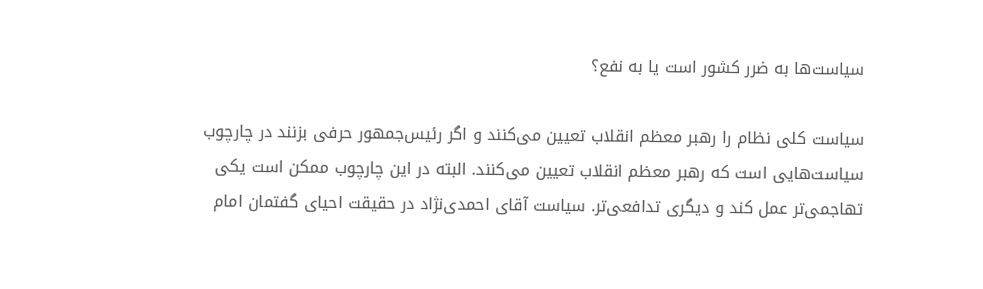سیاست‌ها به ضرر کشور است یا به نفع؟

سیاست کلی نظام را رهبر معظم انقلاب تعیین می‌کنند و اگر رئیس‌جمهور حرفی بزنند در چارچوب سیاست‌هایی است که رهبر معظم انقلاب تعیین می‌کنند. البته در این چارچوب ممکن است یکی تهاجمی‌تر عمل کند و دیگری تدافعی‌تر. سیاست آقای احمدی‌نژاد در حقیقت احیای گفتمان امام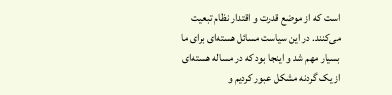است که از موضع قدرت و اقتدار نظام تبعیت می‌کنند. در این سیاست مسائل هسته‌ای برای ما بسیار مهم شد و اینجا بود که در مساله هسته‌ای از یک گردنه مشکل عبور کردیم و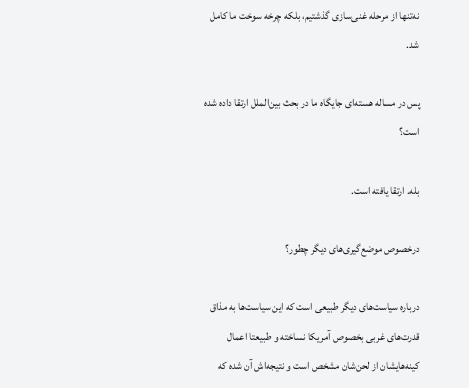نه‌‌تنها از مرحله غنی‌سازی گذشتیم، بلکه چرخه سوخت ما کامل شد.

پس در مساله هسته‌ای جایگاه ما در بحث بین‌الملل ارتقا داده شده است؟

بله. ارتقا یافته است.

درخصوص موضع‌گیری‌های دیگر چطور؟

درباره سیاست‌های دیگر طبیعی است که این سیاست‌ها به مذاق قدرت‌های غربی بخصوص آمریکا نساخته و طبیعتا اعمال کینه‌هایشان از لحن‌شان مشخص است و نتیجه‌اش آن شده که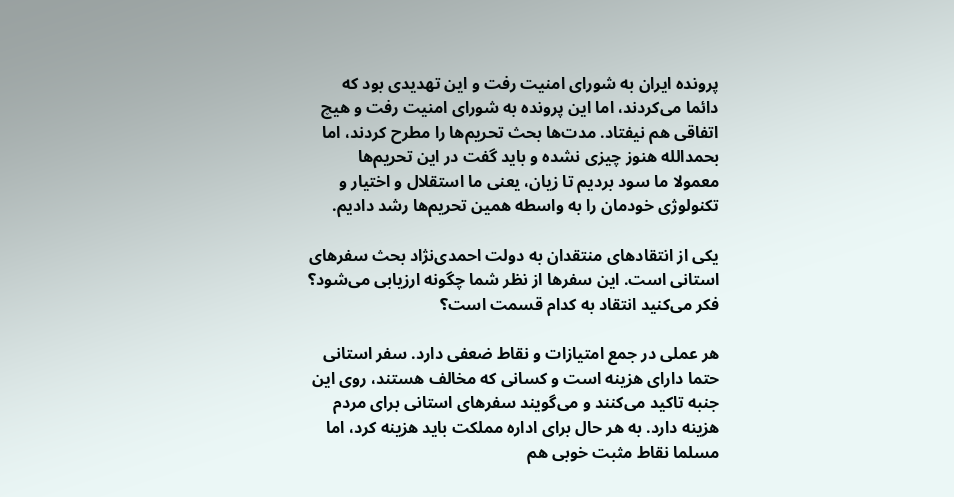پرونده ایران به شورای امنیت رفت و این تهدیدی بود که دائما می‌کردند، اما این پرونده به شورای امنیت رفت و هیچ اتفاقی هم نیفتاد. مدت‌ها بحث تحریم‌ها را مطرح کردند، اما بحمدالله هنوز چیزی نشده و باید گفت در این تحریم‌ها معمولا ما سود بردیم تا زیان، یعنی ما استقلال و اختیار و تکنولوژی خودمان را به واسطه همین تحریم‌ها رشد دادیم.

یکی از انتقاد‌های منتقدان به دولت احمدی‌نژاد بحث سفرهای استانی است. این سفرها از نظر شما چگونه ارزیابی می‌شود؟ فکر می‌کنید انتقاد به کدام قسمت است؟

هر عملی در جمع امتیازات و نقاط ضعفی دارد. سفر استانی حتما دارای هزینه است و کسانی که مخالف هستند، روی این جنبه تاکید می‌کنند و می‌گویند سفرهای استانی برای مردم هزینه دارد. به هر حال برای اداره مملکت باید هزینه کرد، اما مسلما نقاط مثبت خوبی هم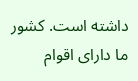داشته است. کشور ما دارای اقوام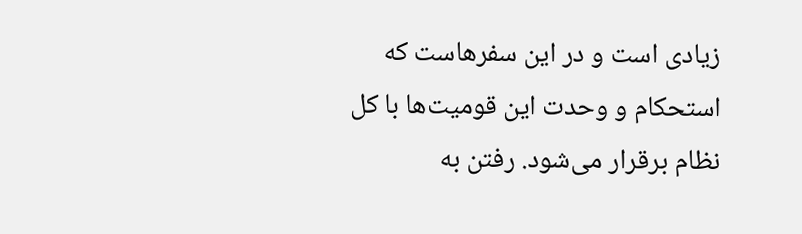زیادی است و در این سفر‌هاست که استحکام و وحدت این قومیت‌ها با کل نظام برقرار می‌شود. رفتن به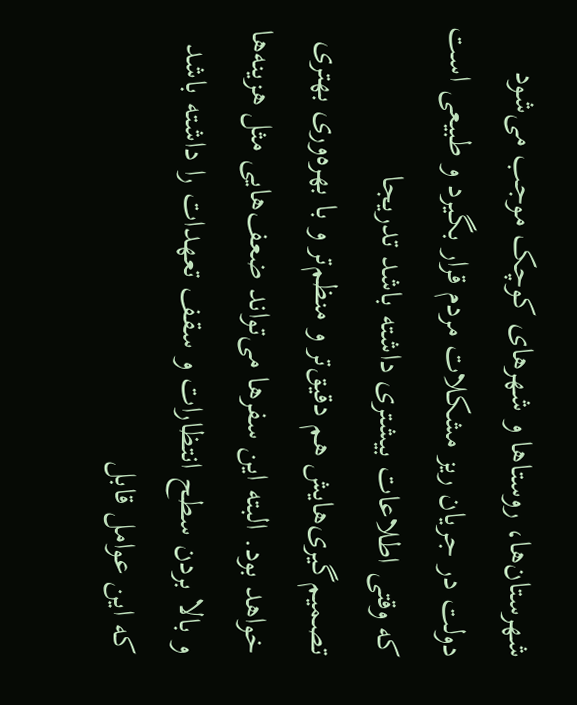شهرستان‌ها، روستاها و شهرهای کوچک موجب می‌شود دولت در جریان ریز مشکلات مردم قرار بگیرد و طبیعی است که وقتی اطلاعات بیشتری داشته باشد تدریجا تصمیم‌گیری‌هایش هم دقیق‌تر و منظم‌تر و با بهره‌وری بهتری خواهد بود. البته این سفر‌ها می‌تواند ضعف‌هایی مثل هزینه‌ها و بالا بردن سطح انتظارات و سقف تعهدات را داشته باشد که این عوامل قابل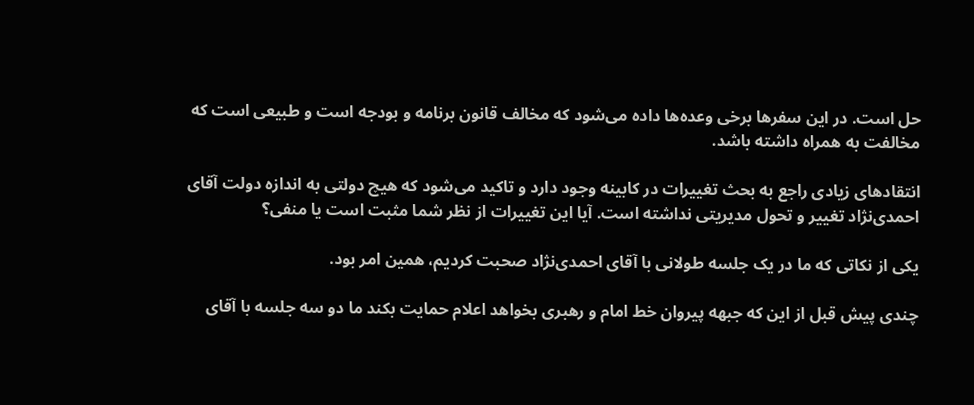حل است. در این سفرها برخی وعده‌ها داده می‌شود که مخالف قانون برنامه و بودجه است و طبیعی است که مخالفت به همراه داشته باشد.

انتقاد‌های زیادی راجع به بحث تغییرات در کابینه وجود دارد و تاکید می‌شود که هیچ دولتی به اندازه دولت آقای احمدی‌نژاد تغییر و تحول مدیریتی نداشته است. آیا این تغییرات از نظر شما مثبت است یا منفی؟

یکی از نکاتی که ما در یک جلسه طولانی با آقای احمدی‌نژاد صحبت کردیم، همین امر بود.

چندی پیش قبل از این که جبهه پیروان خط امام و رهبری بخواهد اعلام حمایت بکند ما دو سه جلسه با آقای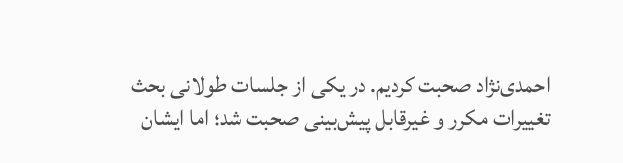احمدی‌نژاد صحبت کردیم. در یکی از جلسات طولانی بحث تغییرات مکرر و غیرقابل پیش‌بینی صحبت شد؛ اما ایشان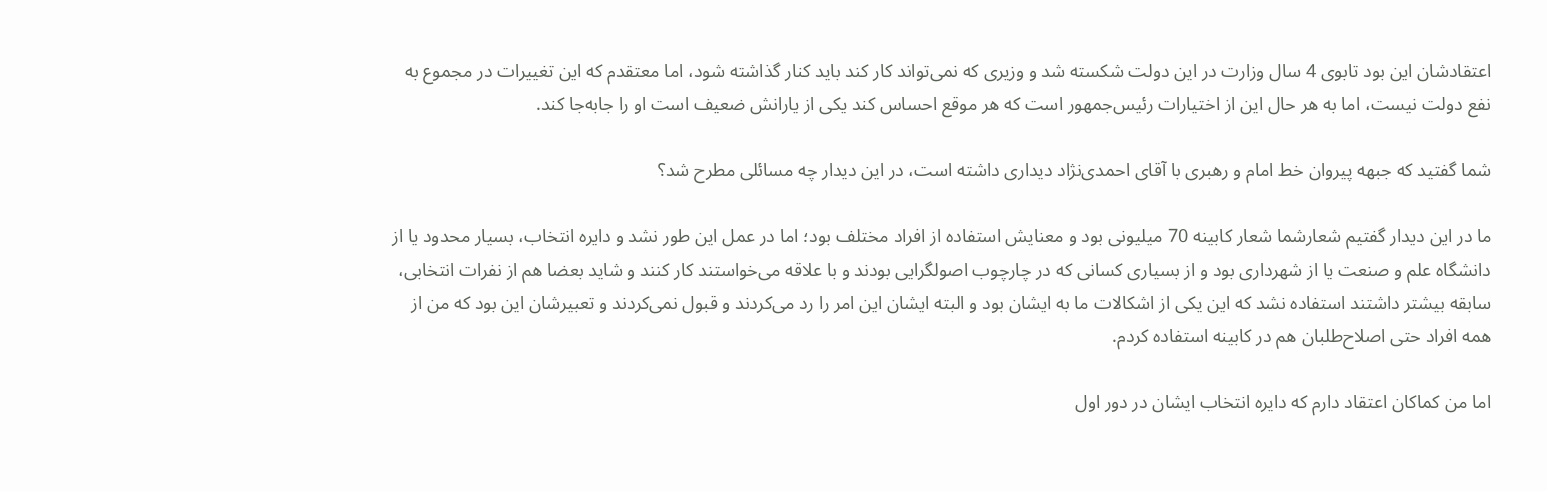اعتقادشان این بود تابوی 4 سال وزارت در این دولت شکسته شد و وزیری که نمی‌تواند کار کند باید کنار گذاشته شود، اما معتقدم که این تغییرات در مجموع به نفع دولت نیست، اما به هر حال این از اختیارات رئیس‌جمهور است که هر موقع احساس کند یکی از یارانش ضعیف است او را جابه‌جا کند.

شما گفتید که جبهه پیروان خط امام و رهبری با آقای احمدی‌نژاد دیداری داشته است، در این دیدار چه مسائلی مطرح شد؟

ما در این دیدار گفتیم شعارشما شعار کابینه 70 میلیونی بود و معنایش استفاده از افراد مختلف بود؛ اما در عمل این ‌طور نشد و دایره انتخاب، بسیار محدود یا از دانشگاه علم و صنعت یا از شهرداری بود و از بسیاری کسانی که در چارچوب اصولگرایی بودند و با علاقه می‌خواستند کار کنند و شاید بعضا هم از نفرات انتخابی، سابقه بیشتر داشتند استفاده نشد که این یکی از اشکالات ما به ایشان بود و البته ایشان این امر را رد می‌کردند و قبول نمی‌کردند و تعبیرشان این بود که من از همه افراد حتی اصلاح‌طلبان هم در کابینه استفاده کردم.

اما من کماکان اعتقاد دارم که دایره انتخاب ایشان در دور اول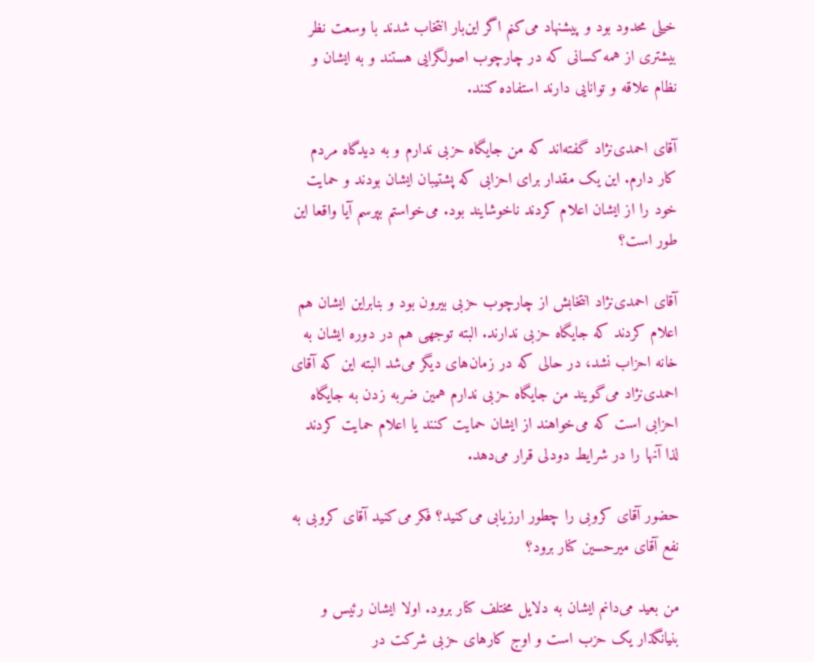خیلی محدود بود و پیشنهاد می‌کنم اگر این‌بار انتخاب شدند با وسعت نظر بیشتری از همه کسانی که در چارچوب اصولگرایی هستند و به ایشان و نظام علاقه و توانایی دارند استفاده کنند.

آقای احمدی‌نژاد گفته‌اند که من جایگاه حزبی ندارم و به دیدگاه مردم کار دارم. این یک مقدار برای احزابی که پشتیبان ایشان بودند و حمایت خود را از ایشان اعلام کردند ناخوشایند بود. می‌خواستم بپرسم آیا واقعا این طور است؟

آقای احمدی‌نژاد انتخابش از چارچوب حزبی بیرون بود و بنابراین ایشان هم اعلام کردند که جایگاه حزبی ندارند. البته توجهی هم در دوره ایشان به خانه احزاب نشد، در حالی که در زمان‌های دیگر می‌شد البته این‌ که آقای احمدی‌نژاد می‌گویند من جایگاه حزبی ندارم همین ضربه زدن به جایگاه احزابی است که می‌خواهند از ایشان حمایت کنند یا اعلام حمایت کردند لذا آنها را در شرایط دودلی قرار می‌دهد.

حضور آقای کروبی را چطور ارزیابی می‌کنید؟ فکر می‌کنید آقای کروبی به نفع آقای میرحسین کنار برود؟

من بعید می‌دانم ایشان به دلایل مختلف کنار برود. اولا ایشان رئیس و بنیانگذار یک حزب است و اوج کارهای حزبی شرکت در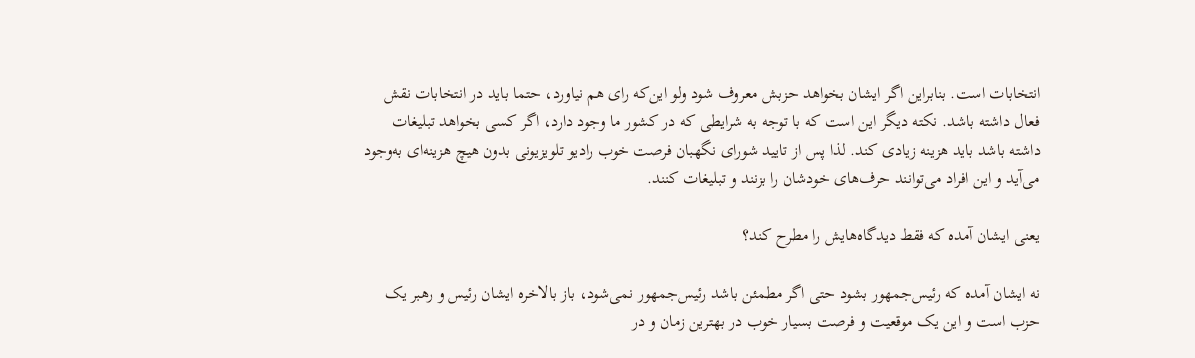انتخابات است. بنابراین اگر ایشان بخواهد حزبش معروف شود ولو این‌که رای هم نیاورد، حتما باید در انتخابات نقش فعال داشته باشد. نکته دیگر این است که با توجه به شرایطی که در کشور ما وجود دارد، اگر کسی بخواهد تبلیغات داشته باشد باید هزینه زیادی کند. لذا پس از تایید شورای نگهبان فرصت خوب رادیو تلویزیونی بدون هیچ هزینه‌ای به‌وجود می‌آید و این افراد می‌توانند حرف‌های خودشان را بزنند و تبلیغات کنند.

یعنی ایشان آمده که فقط دیدگاه‌هایش را مطرح کند؟

نه ایشان آمده که رئیس‌جمهور بشود حتی اگر مطمئن باشد رئیس‌جمهور نمی‌شود، باز بالاخره ایشان رئیس و رهبر یک حزب است و این یک موقعیت و فرصت بسیار خوب در بهترین زمان و در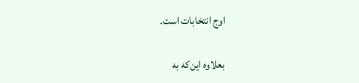اوج انتخابات است.

بعلاوه این‌که به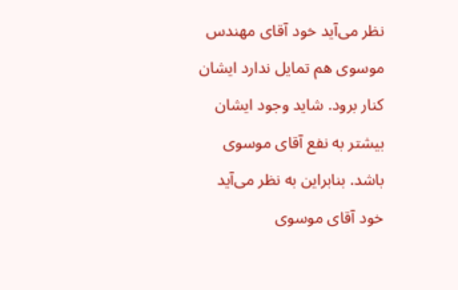نظر می‌آید خود آقای مهندس موسوی هم تمایل ندارد ایشان کنار برود. شاید وجود ایشان بیشتر به نفع آقای موسوی باشد. بنابراین به نظر می‌آید خود آقای موسوی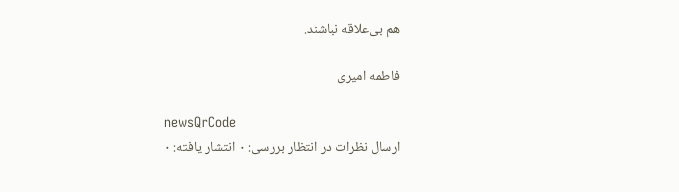هم بی‌علاقه نباشند.

فاطمه امیری

newsQrCode
ارسال نظرات در انتظار بررسی: ۰ انتشار یافته: ۰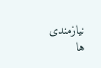نیازمندی ها